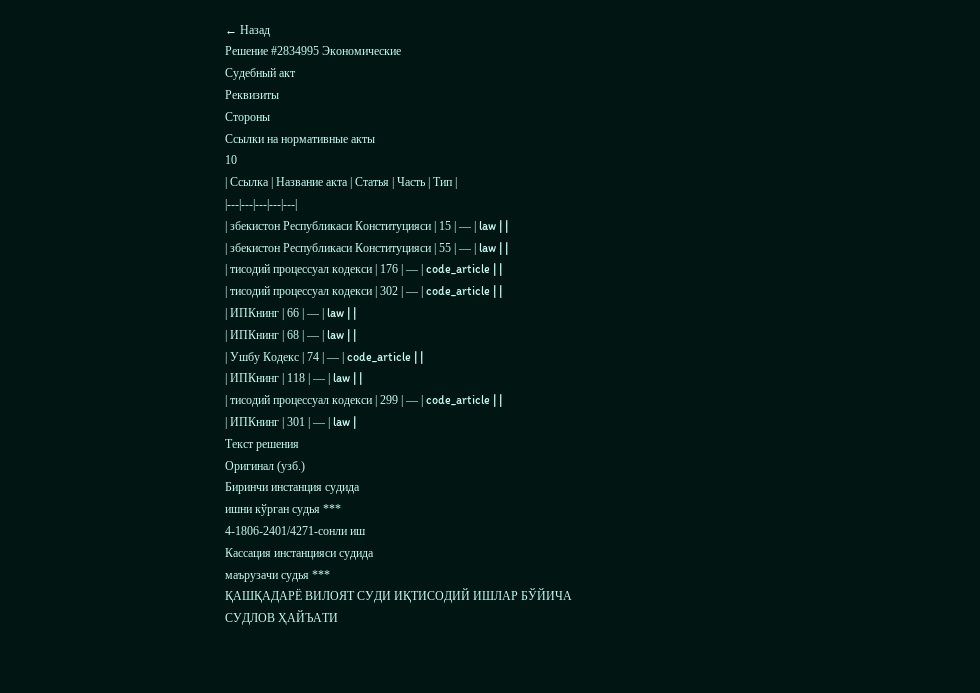← Назад
Решение #2834995 Экономические
Судебный акт
Реквизиты
Стороны
Ссылки на нормативные акты
10
| Ссылка | Название акта | Статья | Часть | Тип |
|---|---|---|---|---|
| збекистон Республикаси Конституцияси | 15 | — | law | |
| збекистон Республикаси Конституцияси | 55 | — | law | |
| тисодий процессуал кодекси | 176 | — | code_article | |
| тисодий процессуал кодекси | 302 | — | code_article | |
| ИПКнинг | 66 | — | law | |
| ИПКнинг | 68 | — | law | |
| Ушбу Кодекс | 74 | — | code_article | |
| ИПКнинг | 118 | — | law | |
| тисодий процессуал кодекси | 299 | — | code_article | |
| ИПКнинг | 301 | — | law |
Текст решения
Оригинал (узб.)
Биринчи инстанция судида
ишни кўрган судья ***
4-1806-2401/4271-сонли иш
Кассация инстанцияси судида
маърузачи судья ***
ҚАШҚАДАРЁ ВИЛОЯТ СУДИ ИҚТИСОДИЙ ИШЛАР БЎЙИЧА
СУДЛОВ ҲАЙЪАТИ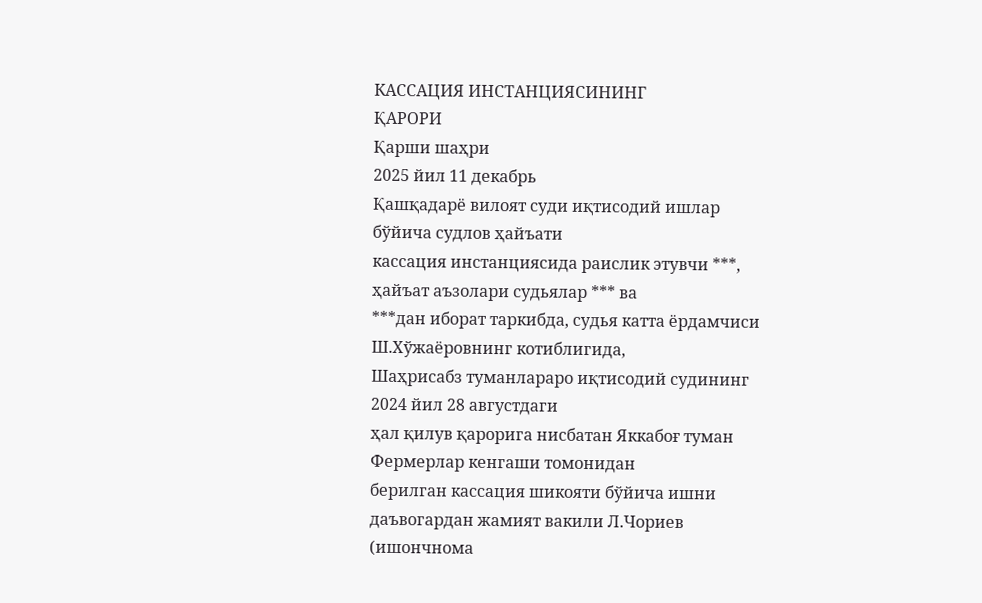КАССАЦИЯ ИНСТАНЦИЯСИНИНГ
ҚАРОРИ
Қарши шаҳри
2025 йил 11 декабрь
Қашқадарё вилоят суди иқтисодий ишлар бўйича судлов ҳайъати
кассация инстанциясида раислик этувчи ***, ҳайъат аъзолари судьялар *** ва
***дан иборат таркибда, судья катта ёрдамчиси Ш.Хўжаёровнинг котиблигида,
Шаҳрисабз туманлараро иқтисодий судининг
2024 йил 28 августдаги
ҳал қилув қарорига нисбатан Яккабоғ туман Фермерлар кенгаши томонидан
берилган кассация шикояти бўйича ишни даъвогардан жамият вакили Л.Чориев
(ишончнома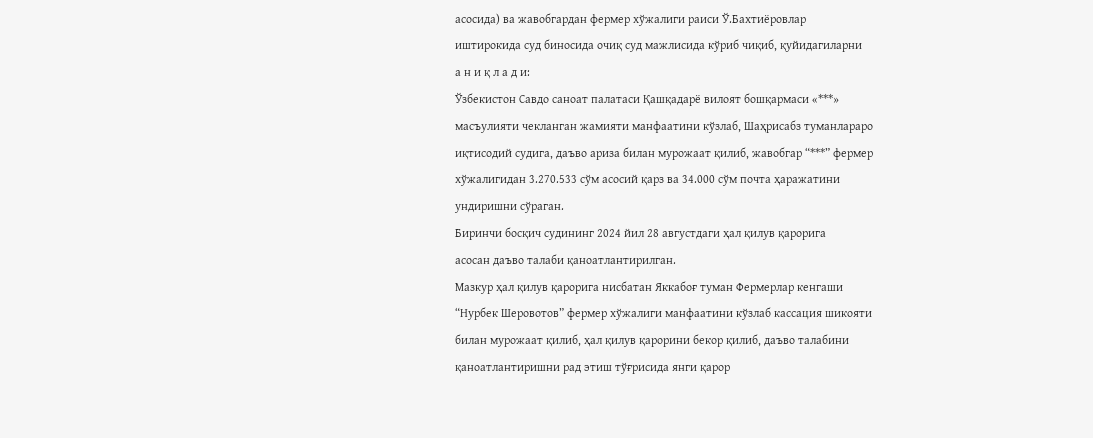асосида) ва жавобгардан фермер хўжалиги раиси Ў.Бахтиёровлар
иштирокида суд биносида очиқ суд мажлисида кўриб чиқиб, қуйидагиларни
а н и қ л а д и:
Ўзбекистон Савдо саноат палатаси Қашқадарё вилоят бошқармаси «***»
масъулияти чекланган жамияти манфаатини кўзлаб, Шаҳрисабз туманлараро
иқтисодий судига, даъво ариза билан мурожаат қилиб, жавобгар “***” фермер
хўжалигидан 3.270.533 сўм асосий қарз ва 34.000 сўм почта ҳаражатини
ундиришни сўраган.
Биринчи босқич судининг 2024 йил 28 августдаги ҳал қилув қарорига
асосан даъво талаби қаноатлантирилган.
Мазкур ҳал қилув қарорига нисбатан Яккабоғ туман Фермерлар кенгаши
“Нурбек Шеровотов” фермер хўжалиги манфаатини кўзлаб кассация шикояти
билан мурожаат қилиб, ҳал қилув қарорини бекор қилиб, даъво талабини
қаноатлантиришни рад этиш тўғрисида янги қарор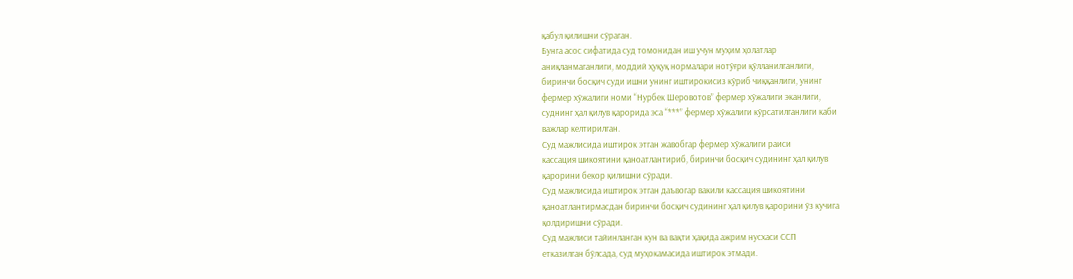қабул қилишни сўраган.
Бунга асос сифатида суд томонидан иш учун муҳим ҳолатлар
аниқланмаганлиги, моддий ҳуқуқ нормалари нотўғри қўлланилганлиги,
биринчи босқич суди ишни унинг иштирокисиз кўриб чиққанлиги, унинг
фермер хўжалиги номи “Нурбек Шеровотов” фермер хўжалиги эканлиги,
суднинг ҳал қилув қарорида эса “***” фермер хўжалиги кўрсатилганлиги каби
важлар келтирилган.
Суд мажлисида иштирок этган жавобгар фермер хўжалиги раиси
кассация шикоятини қаноатлантириб, биринчи босқич судининг ҳал қилув
қарорини бекор қилишни сўради.
Суд мажлисида иштирок этган даъвогар вакили кассация шикоятини
қаноатлантирмасдан биринчи босқич судининг ҳал қилув қарорини ўз кучига
қолдиришни сўради.
Суд мажлиси тайинланган кун ва вақти ҳақида ажрим нусхаси ССП
етказилган бўлсада, суд муҳокамасида иштирок этмади.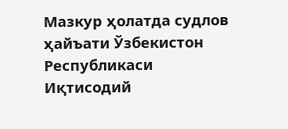Мазкур ҳолатда судлов ҳайъати Ўзбекистон Республикаси Иқтисодий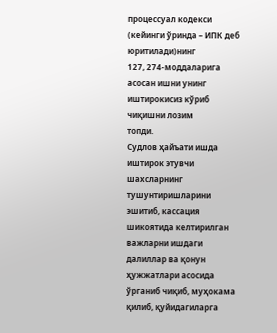процессуал кодекси (кейинги ўринда – ИПК деб юритилади)нинг
127, 274-моддаларига асосан ишни унинг иштирокисиз кўриб чиқишни лозим
топди.
Судлов ҳайъати ишда иштирок этувчи шахсларнинг тушунтиришларини
эшитиб, кассация шикоятида келтирилган важларни ишдаги далиллар ва қонун
ҳужжатлари асосида ўрганиб чиқиб, муҳокама қилиб, қуйидагиларга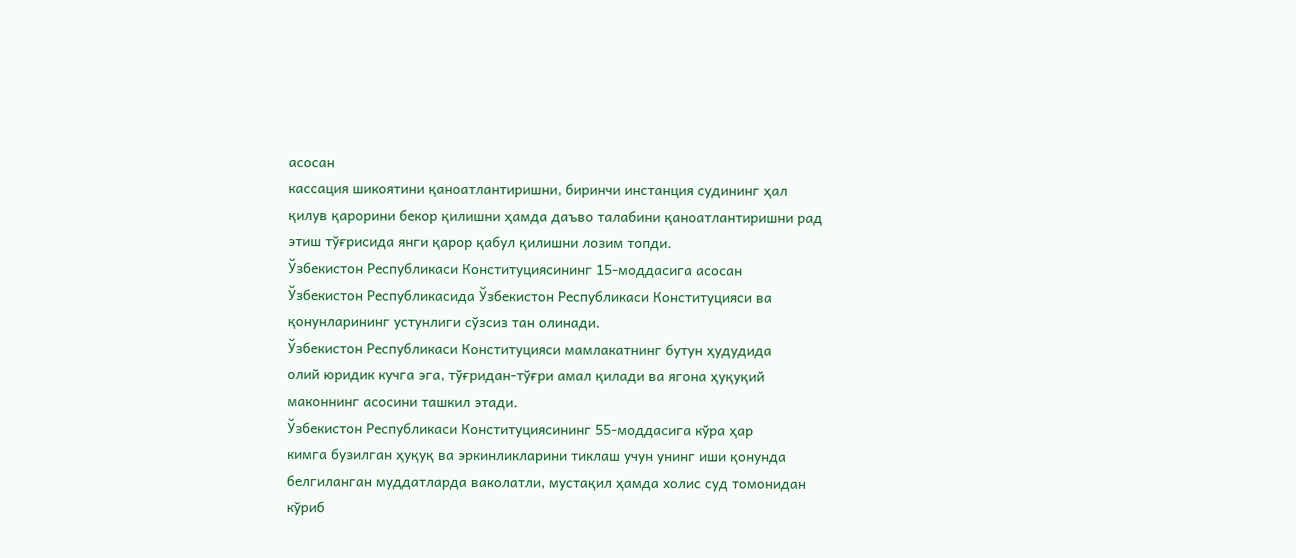асосан
кассация шикоятини қаноатлантиришни, биринчи инстанция судининг ҳал
қилув қарорини бекор қилишни ҳамда даъво талабини қаноатлантиришни рад
этиш тўғрисида янги қарор қабул қилишни лозим топди.
Ўзбекистон Республикаси Конституциясининг 15-моддасига асосан
Ўзбекистон Республикасида Ўзбекистон Республикаси Конституцияси ва
қонунларининг устунлиги сўзсиз тан олинади.
Ўзбекистон Республикаси Конституцияси мамлакатнинг бутун ҳудудида
олий юридик кучга эга, тўғридан-тўғри амал қилади ва ягона ҳуқуқий
маконнинг асосини ташкил этади.
Ўзбекистон Республикаси Конституциясининг 55-моддасига кўра ҳар
кимга бузилган ҳуқуқ ва эркинликларини тиклаш учун унинг иши қонунда
белгиланган муддатларда ваколатли, мустақил ҳамда холис суд томонидан
кўриб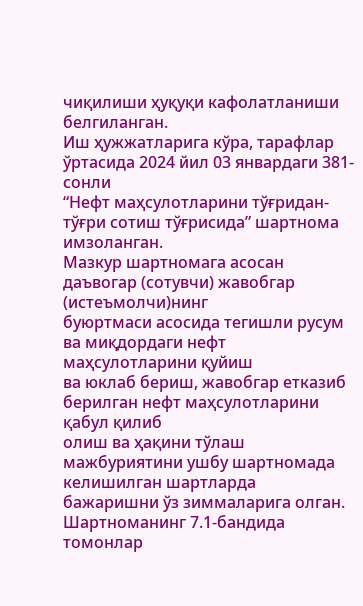чиқилиши ҳуқуқи кафолатланиши белгиланган.
Иш ҳужжатларига кўра, тарафлар ўртасида 2024 йил 03 январдаги 381-сонли
“Нефт маҳсулотларини тўғридан-тўғри сотиш тўғрисида” шартнома имзоланган.
Мазкур шартномага асосан даъвогар (сотувчи) жавобгар (истеъмолчи)нинг
буюртмаси асосида тегишли русум ва миқдордаги нефт маҳсулотларини қуйиш
ва юклаб бериш, жавобгар етказиб берилган нефт маҳсулотларини қабул қилиб
олиш ва ҳақини тўлаш мажбуриятини ушбу шартномада келишилган шартларда
бажаришни ўз зиммаларига олган.
Шартноманинг 7.1-бандида томонлар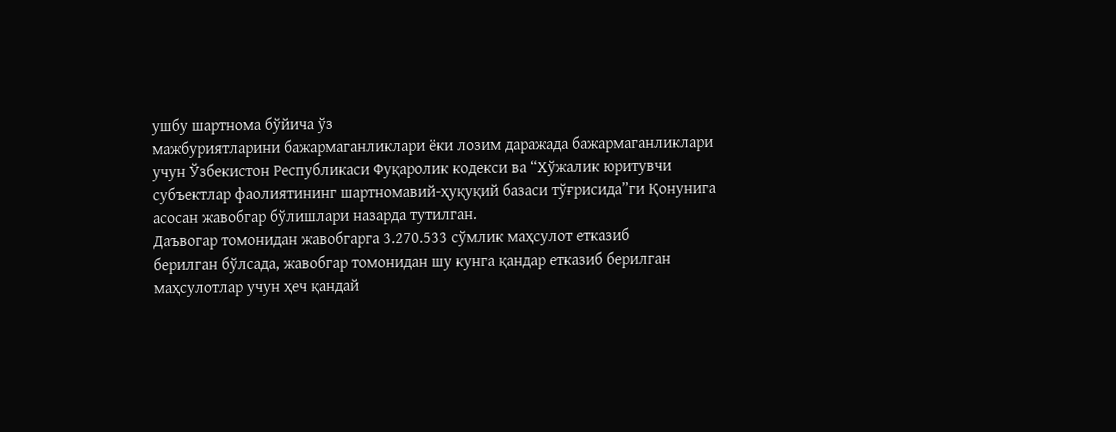ушбу шартнома бўйича ўз
мажбуриятларини бажармаганликлари ёки лозим даражада бажармаганликлари
учун Ўзбекистон Республикаси Фуқаролик кодекси ва “Хўжалик юритувчи
субъектлар фаолиятининг шартномавий-ҳуқуқий базаси тўғрисида”ги Қонунига
асосан жавобгар бўлишлари назарда тутилган.
Даъвогар томонидан жавобгарга 3.270.533 сўмлик маҳсулот етказиб
берилган бўлсада, жавобгар томонидан шу кунга қандар етказиб берилган
маҳсулотлар учун ҳеч қандай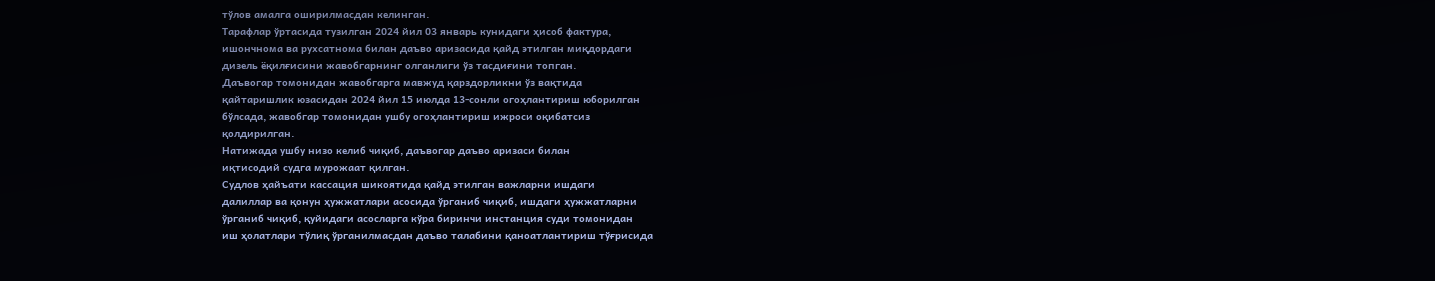тўлов амалга оширилмасдан келинган.
Тарафлар ўртасида тузилган 2024 йил 03 январь кунидаги ҳисоб фактура,
ишончнома ва рухсатнома билан даъво аризасида қайд этилган миқдордаги
дизель ёқилғисини жавобгарнинг олганлиги ўз тасдиғини топган.
Даъвогар томонидан жавобгарга мавжуд қарздорликни ўз вақтида
қайтаришлик юзасидан 2024 йил 15 июлда 13-сонли огоҳлантириш юборилган
бўлсада, жавобгар томонидан ушбу огоҳлантириш ижроси оқибатсиз
қолдирилган.
Натижада ушбу низо келиб чиқиб, даъвогар даъво аризаси билан
иқтисодий судга мурожаат қилган.
Судлов ҳайъати кассация шикоятида қайд этилган важларни ишдаги
далиллар ва қонун ҳужжатлари асосида ўрганиб чиқиб, ишдаги ҳужжатларни
ўрганиб чиқиб, қуйидаги асосларга кўра биринчи инстанция суди томонидан
иш ҳолатлари тўлиқ ўрганилмасдан даъво талабини қаноатлантириш тўғрисида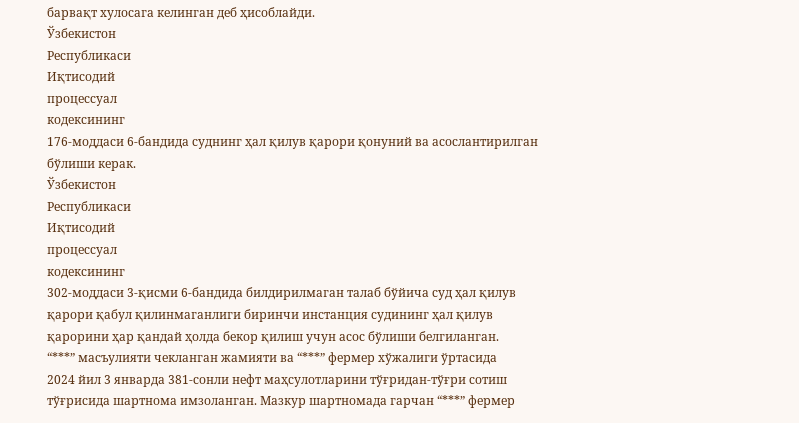барвақт хулосага келинган деб ҳисоблайди.
Ўзбекистон
Республикаси
Иқтисодий
процессуал
кодексининг
176-моддаси 6-бандида суднинг ҳал қилув қарори қонуний ва асослантирилган
бўлиши керак.
Ўзбекистон
Республикаси
Иқтисодий
процессуал
кодексининг
302-моддаси 3-қисми 6-бандида билдирилмаган талаб бўйича суд ҳал қилув
қарори қабул қилинмаганлиги биринчи инстанция судининг ҳал қилув
қарорини ҳар қандай ҳолда бекор қилиш учун асос бўлиши белгиланган.
“***” масъулияти чекланган жамияти ва “***” фермер хўжалиги ўртасида
2024 йил 3 январда 381-сонли нефт маҳсулотларини тўғридан-тўғри сотиш
тўғрисида шартнома имзоланган. Мазкур шартномада гарчан “***” фермер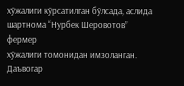хўжалиги кўрсатилган бўлсада, аслида шартнома “Нурбек Шеровотов” фермер
хўжалиги томонидан имзоланган.
Даъвогар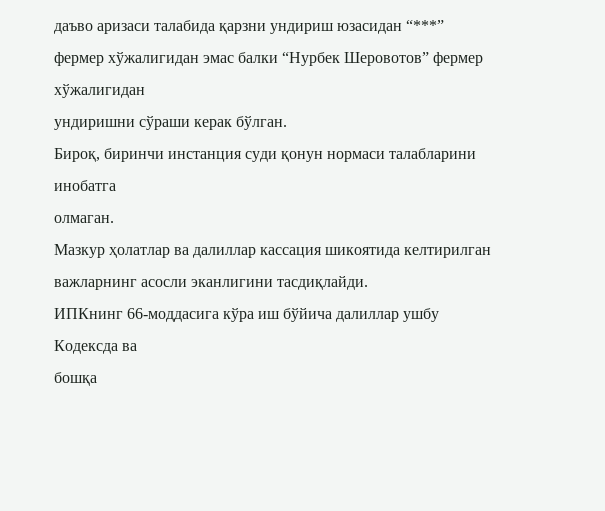даъво аризаси талабида қарзни ундириш юзасидан “***”
фермер хўжалигидан эмас балки “Нурбек Шеровотов” фермер хўжалигидан
ундиришни сўраши керак бўлган.
Бироқ, биринчи инстанция суди қонун нормаси талабларини инобатга
олмаган.
Мазкур ҳолатлар ва далиллар кассация шикоятида келтирилган
важларнинг асосли эканлигини тасдиқлайди.
ИПКнинг 66-моддасига кўра иш бўйича далиллар ушбу Кодексда ва
бошқа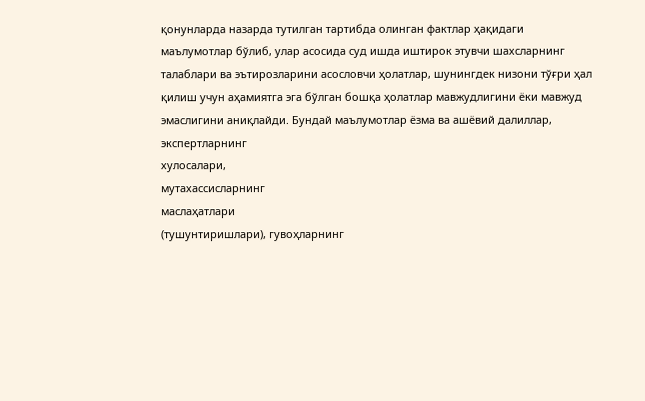қонунларда назарда тутилган тартибда олинган фактлар ҳақидаги
маълумотлар бўлиб, улар асосида суд ишда иштирок этувчи шахсларнинг
талаблари ва эътирозларини асословчи ҳолатлар, шунингдек низони тўғри ҳал
қилиш учун аҳамиятга эга бўлган бошқа ҳолатлар мавжудлигини ёки мавжуд
эмаслигини аниқлайди. Бундай маълумотлар ёзма ва ашёвий далиллар,
экспертларнинг
хулосалари,
мутахассисларнинг
маслаҳатлари
(тушунтиришлари), гувоҳларнинг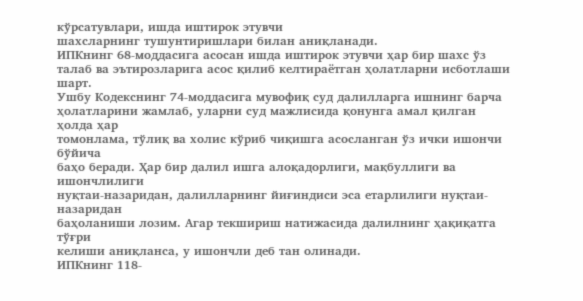кўрсатувлари, ишда иштирок этувчи
шахсларнинг тушунтиришлари билан аниқланади.
ИПКнинг 68-моддасига асосан ишда иштирок этувчи ҳар бир шахс ўз
талаб ва эътирозларига асос қилиб келтираётган ҳолатларни исботлаши шарт.
Ушбу Кодекснинг 74-моддасига мувофиқ суд далилларга ишнинг барча
ҳолатларини жамлаб, уларни суд мажлисида қонунга амал қилган ҳолда ҳар
томонлама, тўлиқ ва холис кўриб чиқишга асосланган ўз ички ишончи бўйича
баҳо беради. Ҳар бир далил ишга алоқадорлиги, мақбуллиги ва ишончлилиги
нуқтаи-назаридан, далилларнинг йиғиндиси эса етарлилиги нуқтаи-назаридан
баҳоланиши лозим. Агар текшириш натижасида далилнинг ҳақиқатга тўғри
келиши аниқланса, у ишончли деб тан олинади.
ИПКнинг 118-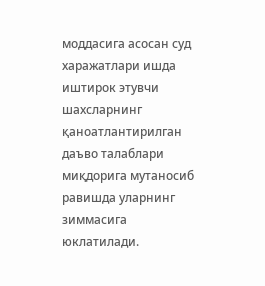моддасига асосан суд харажатлари ишда иштирок этувчи
шахсларнинг қаноатлантирилган даъво талаблари миқдорига мутаносиб
равишда уларнинг зиммасига юклатилади.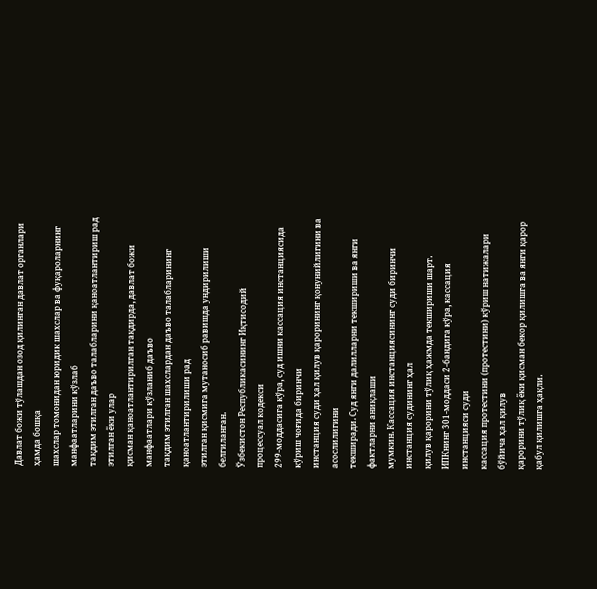Давлат божи тўлашдан озод қилинган давлат органлари ҳамда бошқа
шахслар томонидан юридик шахслар ва фуқароларнинг манфаатларини кўзлаб
тақдим этилган даъво талабларини қаноатлантириш рад этилган ёки улар
қисман қаноатлантирилган тақдирда, давлат божи манфаатлари кўзланиб даъво
тақдим этилган шахслардан даъво талабларининг қаноатлантирилиши рад
этилган қисмига мутаносиб равишда ундирилиши белгиланган.
Ўзбекистон Республикасининг Иқтисодий
процессуал кодекси
299-моддасига кўра, суд ишни кассация инстанциясида кўриш чоғида биринчи
инстанция суди ҳал қилув қарорининг қонунийлигини ва асослилигини
текширади. Суд янги далилларни текшириши ва янги фактларни аниқлаши
мумкин. Кассация инстанциясининг суди биринчи инстанция судининг ҳал
қилув қарорини тўлиқ ҳажмда текшириши шарт.
ИПКнинг 301-моддаси 2-бандига кўра, кассация инстанцияси суди
кассация протестини (протестини) кўриш натижалари бўйича ҳал қилув
қарорини тўлиқ ёки қисман бекор қилишга ва янги қарор қабул қилишга ҳақли.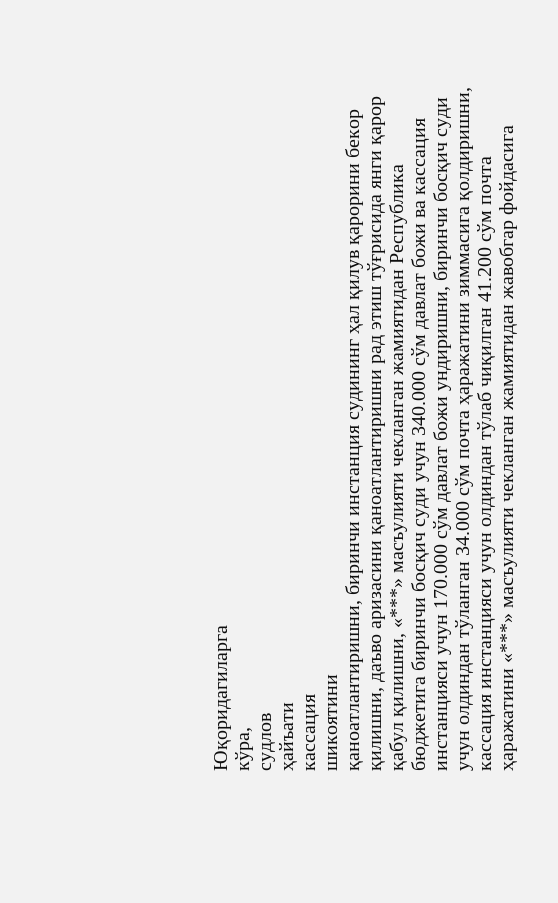Юқоридагиларга
кўра,
судлов
ҳайъати
кассация
шикоятини
қаноатлантиришни, биринчи инстанция судининг ҳал қилув қарорини бекор
қилишни, даъво аризасини қаноатлантиришни рад этиш тўғрисида янги қарор
қабул қилишни, «***» масъулияти чекланган жамиятидан Республика
бюджетига биринчи босқич суди учун 340.000 сўм давлат божи ва кассация
инстанцияси учун 170.000 сўм давлат божи ундиришни, биринчи босқич суди
учун олдиндан тўланган 34.000 сўм почта ҳаражатини зиммасига қолдиришни,
кассация инстанцияси учун олдиндан тўлаб чиқилган 41.200 сўм почта
ҳаражатини «***» масъулияти чекланган жамиятидан жавобгар фойдасига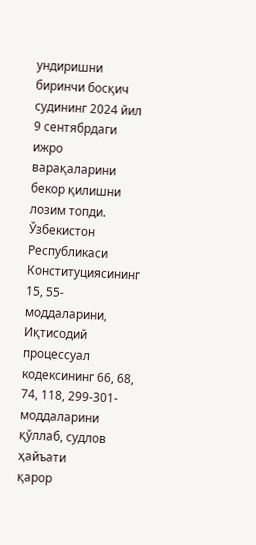ундиришни биринчи босқич судининг 2024 йил
9 сентябрдаги
ижро варақаларини бекор қилишни лозим топди.
Ўзбекистон Республикаси Конституциясининг 15, 55-моддаларини,
Иқтисодий процессуал кодексининг 66, 68, 74, 118, 299-301-моддаларини
қўллаб, судлов ҳайъати
қарор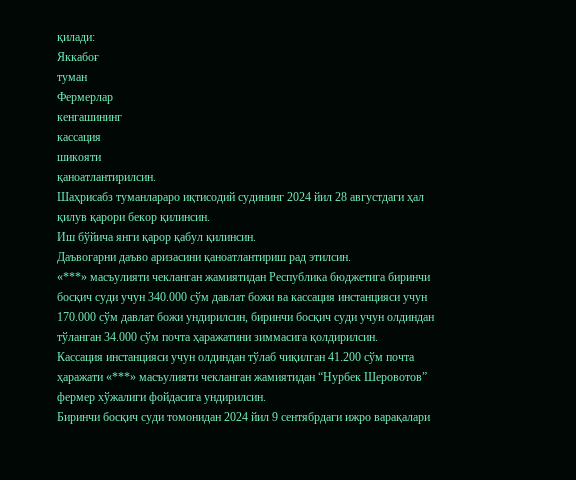қилади:
Яккабоғ
туман
Фермерлар
кенгашининг
кассация
шикояти
қаноатлантирилсин.
Шаҳрисабз туманлараро иқтисодий судининг 2024 йил 28 августдаги ҳал
қилув қарори бекор қилинсин.
Иш бўйича янги қарор қабул қилинсин.
Даъвогарни даъво аризасини қаноатлантириш рад этилсин.
«***» масъулияти чекланган жамиятидан Республика бюджетига биринчи
босқич суди учун 340.000 сўм давлат божи ва кассация инстанцияси учун
170.000 сўм давлат божи ундирилсин, биринчи босқич суди учун олдиндан
тўланган 34.000 сўм почта ҳаражатини зиммасига қолдирилсин.
Кассация инстанцияси учун олдиндан тўлаб чиқилган 41.200 сўм почта
ҳаражати «***» масъулияти чекланган жамиятидан “Нурбек Шеровотов”
фермер хўжалиги фойдасига ундирилсин.
Биринчи босқич суди томонидан 2024 йил 9 сентябрдаги ижро варақалари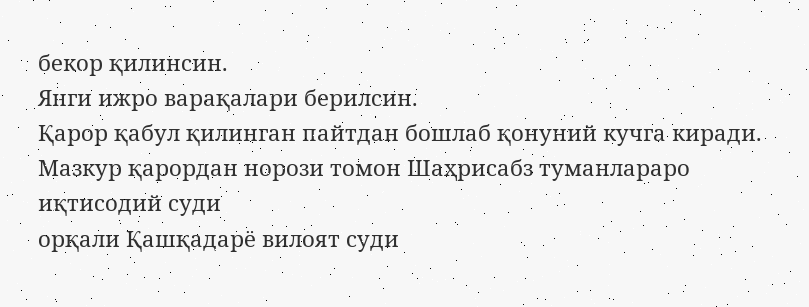бекор қилинсин.
Янги ижро варақалари берилсин.
Қарор қабул қилинган пайтдан бошлаб қонуний кучга киради.
Мазкур қарордан норози томон Шаҳрисабз туманлараро иқтисодий суди
орқали Қашқадарё вилоят суди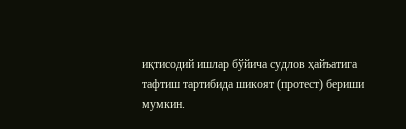иқтисодий ишлар бўйича судлов ҳайъатига
тафтиш тартибида шикоят (протест) бериши мумкин.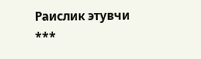Раислик этувчи
***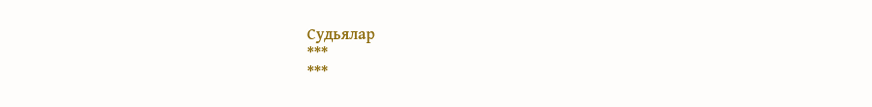Судьялар
***
***